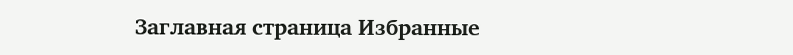Заглавная страница Избранные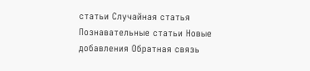статьи Случайная статья Познавательные статьи Новые добавления Обратная связь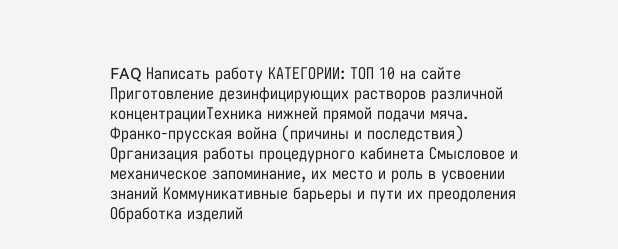FAQ Написать работу КАТЕГОРИИ: ТОП 10 на сайте Приготовление дезинфицирующих растворов различной концентрацииТехника нижней прямой подачи мяча. Франко-прусская война (причины и последствия) Организация работы процедурного кабинета Смысловое и механическое запоминание, их место и роль в усвоении знаний Коммуникативные барьеры и пути их преодоления Обработка изделий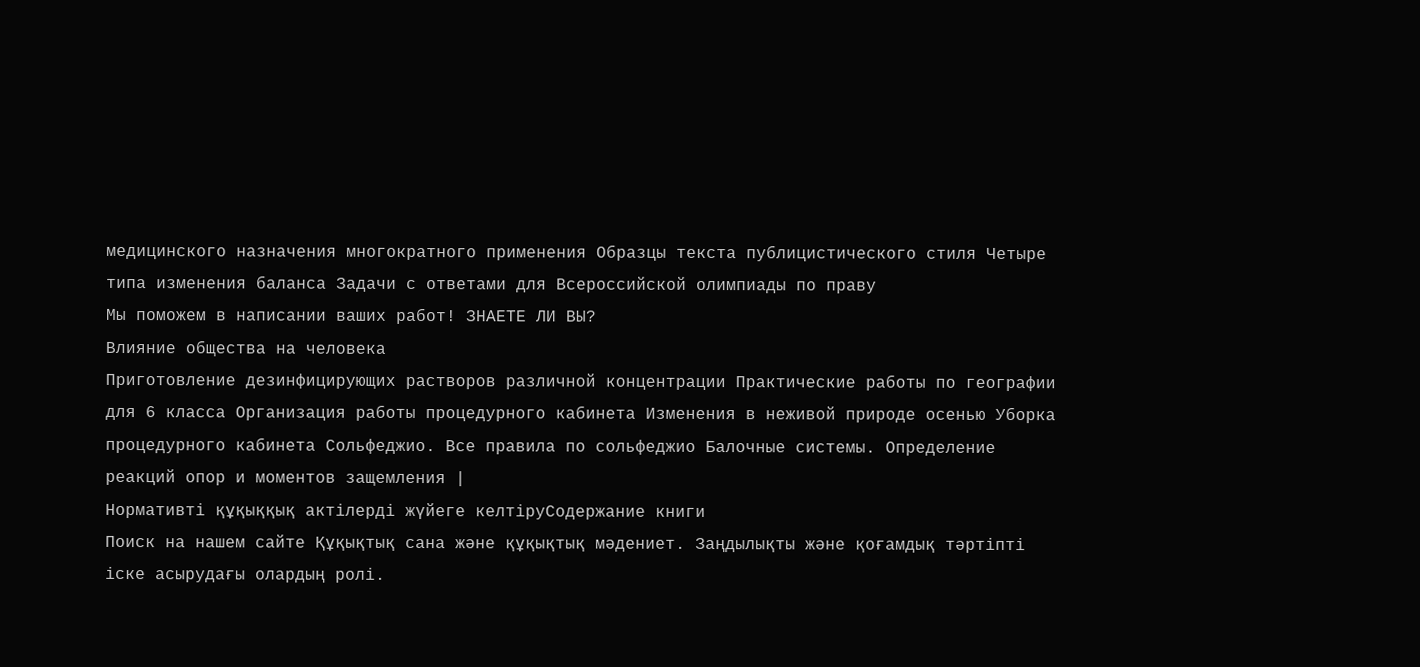медицинского назначения многократного применения Образцы текста публицистического стиля Четыре типа изменения баланса Задачи с ответами для Всероссийской олимпиады по праву
Мы поможем в написании ваших работ! ЗНАЕТЕ ЛИ ВЫ?
Влияние общества на человека
Приготовление дезинфицирующих растворов различной концентрации Практические работы по географии для 6 класса Организация работы процедурного кабинета Изменения в неживой природе осенью Уборка процедурного кабинета Сольфеджио. Все правила по сольфеджио Балочные системы. Определение реакций опор и моментов защемления |
Нормативті құқыққық актілерді жүйеге келтіруСодержание книги
Поиск на нашем сайте Құқықтық сана және құқықтық мәдениет. Заңдылықты және қоғамдық тәртіпті іске асырудағы олардың ролі.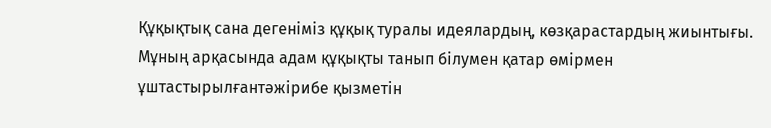Құқықтық сана дегеніміз құқық туралы идеялардың, көзқарастардың жиынтығы. Мұның арқасында адам құқықты танып білумен қатар өмірмен ұштастырылғантәжірибе қызметін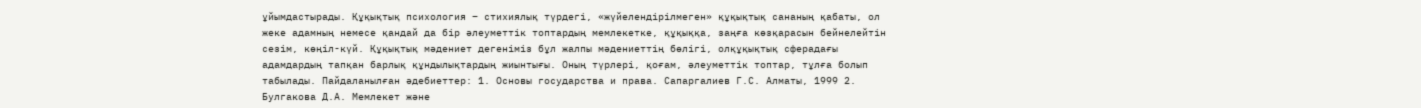ұйымдастырады. Құқықтық психология – стихиялық түрдегі, «жүйелендірілмеген» құқықтық сананың қабаты, ол жеке адамның немесе қандай да бір әлеуметтік топтардың мемлекетке, құқыққа, заңға көзқарасын бейнелейтін сезім, көңіл-күй. Құқықтық мәдениет дегеніміз бұл жалпы мәдениеттің бөлігі, олқұқықтық сферадағы адамдардың тапқан барлық құндылықтардың жиынтығы. Оның түрлері, қоғам, әлеуметтік топтар, тұлға болып табылады. Пайдаланылған әдебиеттер: 1. Основы государства и права. Сапаргалиев Г.С. Алматы, 1999 2. Булгакова Д.А. Мемлекет және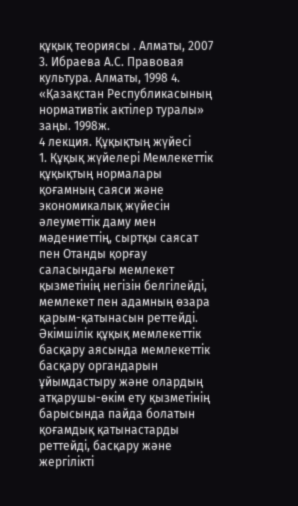құқық теориясы . Алматы, 2007 3. Ибраева А.С. Правовая культура. Алматы, 1998 4. «Қазақстан Республикасының нормативтік актілер туралы» заңы. 1998ж.
4 лекция. Құқықтың жүйесі
1. Құқық жүйелері Мемлекеттік құқықтың нормалары қоғамның саяси және экономикалық жүйесін әлеуметтік даму мен мәдениеттің, сыртқы саясат пен Отанды қорғау саласындағы мемлекет қызметінің негізін белгілейді, мемлекет пен адамның өзара қарым-қатынасын реттейді. Әкімшілік құқық мемлекеттік басқару аясында мемлекеттік басқару органдарын ұйымдастыру және олардың атқарушы-өкім ету қызметінің барысында пайда болатын қоғамдық қатынастарды реттейді, басқару және жергілікті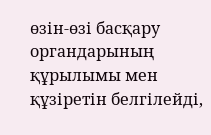өзін-өзі басқару органдарының құрылымы мен құзіретін белгілейді,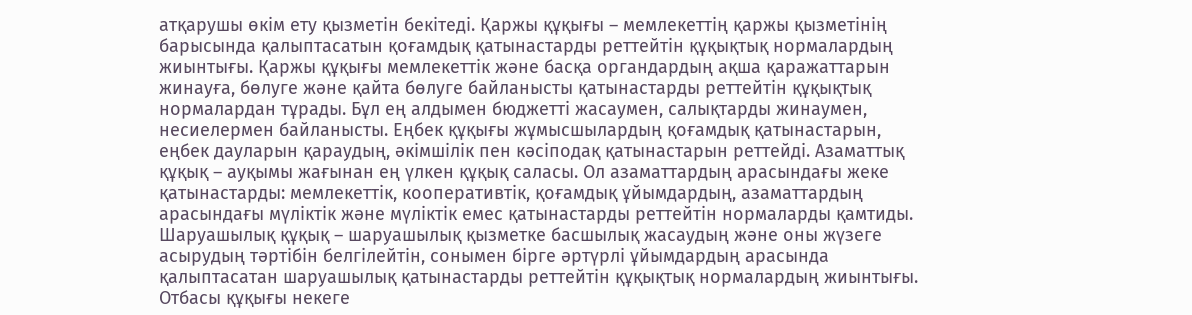атқарушы өкім ету қызметін бекітеді. Қаржы құқығы – мемлекеттің қаржы қызметінің барысында қалыптасатын қоғамдық қатынастарды реттейтін құқықтық нормалардың жиынтығы. Қаржы құқығы мемлекеттік және басқа органдардың ақша қаражаттарын жинауға, бөлуге және қайта бөлуге байланысты қатынастарды реттейтін құқықтық нормалардан тұрады. Бұл ең алдымен бюджетті жасаумен, салықтарды жинаумен, несиелермен байланысты. Еңбек құқығы жұмысшылардың қоғамдық қатынастарын, еңбек дауларын қараудың, әкімшілік пен кәсіподақ қатынастарын реттейді. Азаматтық құқық – ауқымы жағынан ең үлкен құқық саласы. Ол азаматтардың арасындағы жеке қатынастарды: мемлекеттік, кооперативтік, қоғамдық ұйымдардың, азаматтардың арасындағы мүліктік және мүліктік емес қатынастарды реттейтін нормаларды қамтиды. Шаруашылық құқық – шаруашылық қызметке басшылық жасаудың және оны жүзеге асырудың тәртібін белгілейтін, сонымен бірге әртүрлі ұйымдардың арасында қалыптасатан шаруашылық қатынастарды реттейтін құқықтық нормалардың жиынтығы. Отбасы құқығы некеге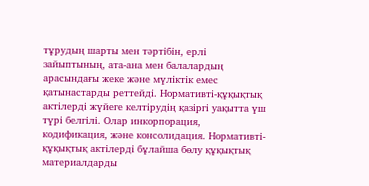тұрудың шарты мен тәртібін, ерлі зайыптының, ата-ана мен балалардың арасындағы жеке және мүліктік емес қатынастарды реттейді. Нормативті-құқықтық актілерді жүйеге келтірудің қазіргі уақытта үш түрі белгілі. Олар инкорпорация, кодификация, және консолидация. Нормативті-құқықтық актілерді бұлайша бөлу құқықтық материалдарды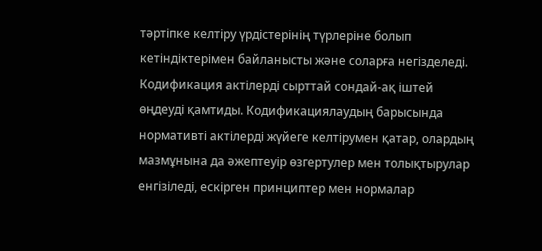тәртіпке келтіру үрдістерінің түрлеріне болып кетіндіктерімен байланысты және соларға негізделеді. Кодификация актілерді сырттай сондай-ақ іштей өңдеуді қамтиды. Кодификациялаудың барысында нормативті актілерді жүйеге келтірумен қатар, олардың мазмұнына да әжептеуір өзгертулер мен толықтырулар енгізіледі, ескірген принциптер мен нормалар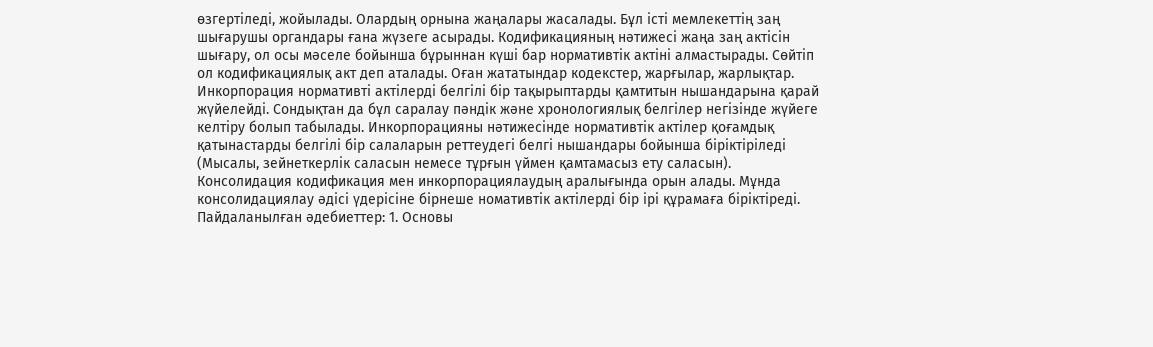өзгертіледі, жойылады. Олардың орнына жаңалары жасалады. Бұл істі мемлекеттің заң шығарушы органдары ғана жүзеге асырады. Кодификацияның нәтижесі жаңа заң актісін шығару, ол осы мәселе бойынша бұрыннан күші бар нормативтік актіні алмастырады. Сөйтіп ол кодификациялық акт деп аталады. Оған жататындар кодекстер, жарғылар, жарлықтар. Инкорпорация нормативті актілерді белгілі бір тақырыптарды қамтитын нышандарына қарай жүйелейді. Сондықтан да бұл саралау пәндік және хронологиялық белгілер негізінде жүйеге келтіру болып табылады. Инкорпорацияны нәтижесінде нормативтік актілер қоғамдық қатынастарды белгілі бір салаларын реттеудегі белгі нышандары бойынша біріктіріледі (Мысалы, зейнеткерлік саласын немесе тұрғын үймен қамтамасыз ету саласын). Консолидация кодификация мен инкорпорациялаудың аралығында орын алады. Мұнда консолидациялау әдісі үдерісіне бірнеше номативтік актілерді бір ірі құрамаға біріктіреді. Пайдаланылған әдебиеттер: 1. Основы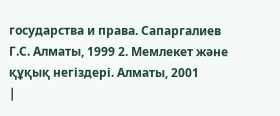государства и права. Сапаргалиев Г.С. Алматы, 1999 2. Мемлекет және құқық негіздері. Алматы, 2001
|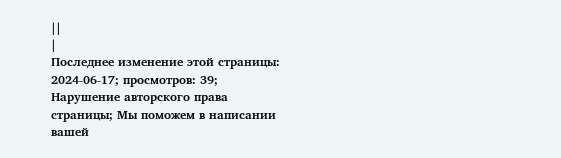||
|
Последнее изменение этой страницы: 2024-06-17; просмотров: 39; Нарушение авторского права страницы; Мы поможем в написании вашей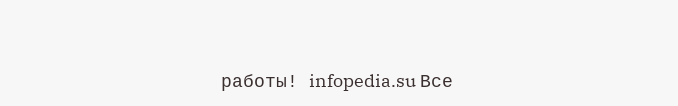работы! infopedia.su Все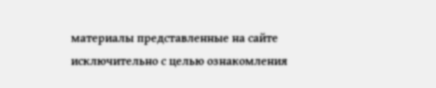материалы представленные на сайте исключительно с целью ознакомления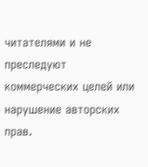читателями и не преследуют коммерческих целей или нарушение авторских прав.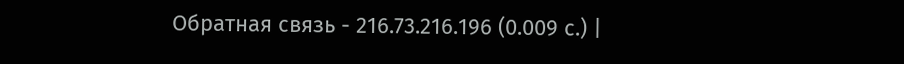Обратная связь - 216.73.216.196 (0.009 с.) |